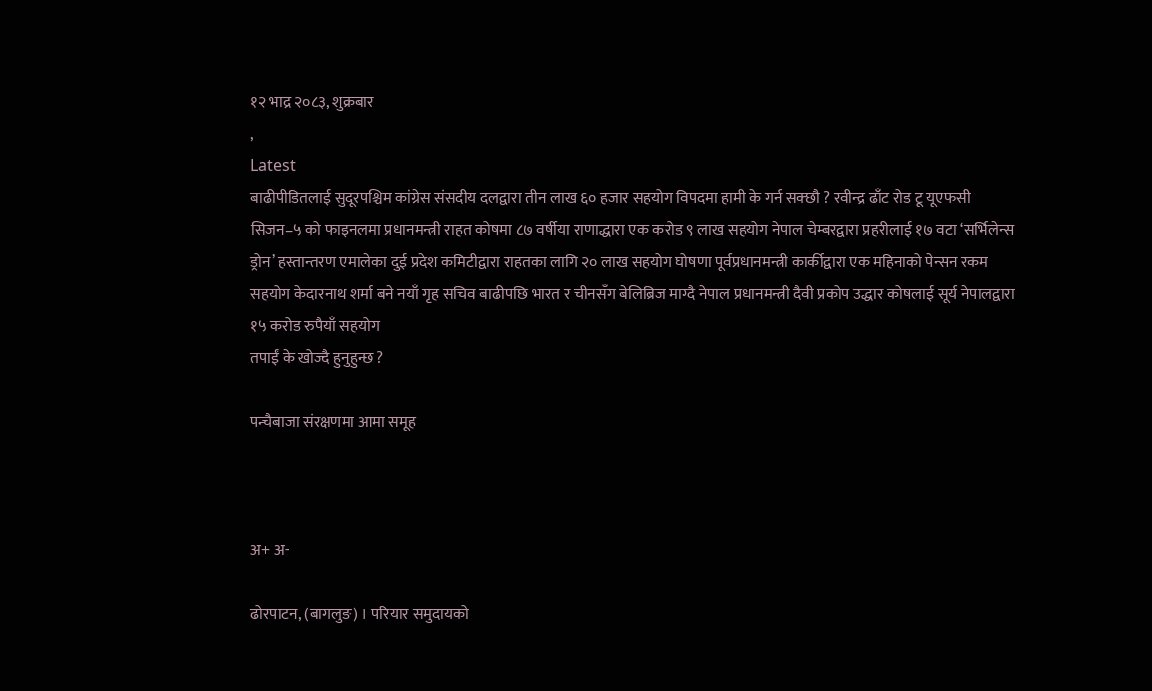१२ भाद्र २०८३, शुक्रबार
,
Latest
बाढीपीडितलाई सुदूरपश्चिम कांग्रेस संसदीय दलद्वारा तीन लाख ६० हजार सहयोग विपदमा हामी के गर्न सक्छौ ? रवीन्द्र ढाँट रोड टू यूएफसी सिजन–५ को फाइनलमा प्रधानमन्त्री राहत कोषमा ८७ वर्षीया राणाद्धारा एक करोड ९ लाख सहयोग नेपाल चेम्बरद्वारा प्रहरीलाई १७ वटा ‘सर्भिलेन्स ड्रोन’ हस्तान्तरण एमालेका दुई प्रदेश कमिटीद्वारा राहतका लागि २० लाख सहयोग घोषणा पूर्वप्रधानमन्त्री कार्कीद्वारा एक महिनाको पेन्सन रकम सहयोग केदारनाथ शर्मा बने नयाँ गृह सचिव बाढीपछि भारत र चीनसँग बेलिब्रिज माग्दै नेपाल प्रधानमन्त्री दैवी प्रकोप उद्धार कोषलाई सूर्य नेपालद्वारा १५ करोड रुपैयाँ सहयोग
तपाईं के खोज्दै हुनुहुन्छ ?

पन्चैबाजा संरक्षणमा आमा समूह



अ+ अ-

ढोरपाटन, (बागलुङ) । परियार समुदायको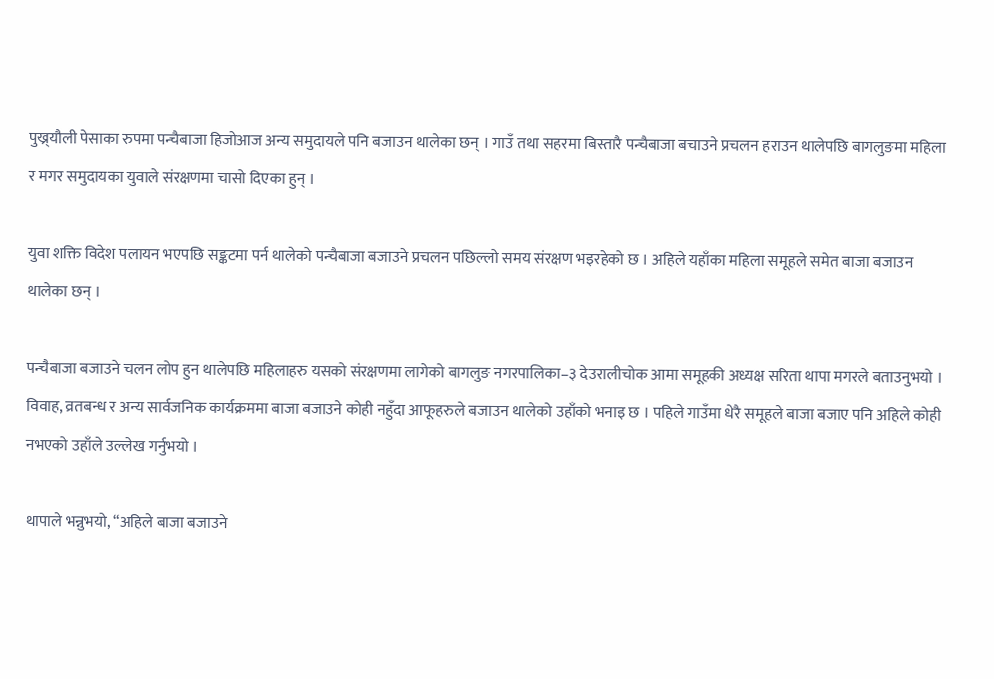पुख्र्यौली पेसाका रुपमा पन्चैबाजा हिजोआज अन्य समुदायले पनि बजाउन थालेका छन् । गाउँ तथा सहरमा बिस्तारै पन्चैबाजा बचाउने प्रचलन हराउन थालेपछि बागलुङमा महिला र मगर समुदायका युवाले संरक्षणमा चासो दिएका हुन् ।

युवा शक्ति विदेश पलायन भएपछि सङ्कटमा पर्न थालेको पन्चैबाजा बजाउने प्रचलन पछिल्लो समय संरक्षण भइरहेको छ । अहिले यहाँका महिला समूहले समेत बाजा बजाउन थालेका छन् ।

पन्चैबाजा बजाउने चलन लोप हुन थालेपछि महिलाहरु यसको संरक्षणमा लागेको बागलुङ नगरपालिका–३ देउरालीचोक आमा समूहकी अध्यक्ष सरिता थापा मगरले बताउनुभयो । विवाह, व्रतबन्ध र अन्य सार्वजनिक कार्यक्रममा बाजा बजाउने कोही नहुँदा आफूहरुले बजाउन थालेको उहाँको भनाइ छ । पहिले गाउँमा धेरै समूहले बाजा बजाए पनि अहिले कोही नभएको उहाँले उल्लेख गर्नुभयो ।

थापाले भन्नुभयो, “अहिले बाजा बजाउने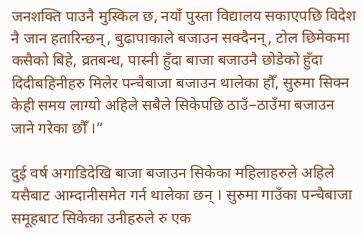जनशक्ति पाउनै मुस्किल छ, नयाँ पुस्ता विद्यालय सकाएपछि विदेश नै जान हतारिन्छन्, बुढापाकाले बजाउन सक्दैनन्, टोल छिमेकमा कसैको बिहे, व्रतबन्ध, पास्नी हुँदा बाजा बजाउनै छोडेको हुँदा दिदीबहिनीहरु मिलेर पन्चैबाजा बजाउन थालेका हौँ, सुरुमा सिक्न केही समय लाग्यो अहिले सबैले सिकेपछि ठाउँ–ठाउँमा बजाउन जाने गरेका छौँ ।”

दुई वर्ष अगाडिदेखि बाजा बजाउन सिकेका महिलाहरुले अहिले यसैबाट आम्दानीसमेत गर्न थालेका छन् । सुरुमा गाउँका पन्चैबाजा समूहबाट सिकेका उनीहरुले रु एक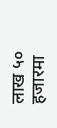लाख ५० हजारमा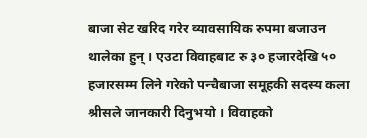बाजा सेट खरिद गरेर व्यावसायिक रुपमा बजाउन थालेका हुन् । एउटा विवाहबाट रु ३० हजारदेखि ५० हजारसम्म लिने गरेको पन्चैबाजा समूहकी सदस्य कला श्रीसले जानकारी दिनुभयो । विवाहको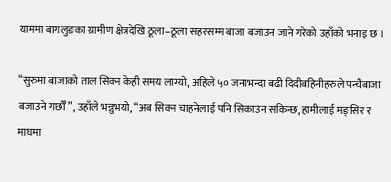याममा बागलुङका ग्रामीण क्षेत्रदेखि ठूला–ठूला सहरसम्म बाजा बजाउन जाने गरेको उहाँको भनाइ छ ।

“सुरुमा बाजाको ताल सिक्न केही समय लाग्यो, अहिले ५० जनाभन्दा बढी दिदीबहिनीहरुले पन्चैबाजा बजाउने गर्छौँ”, उहाँले भन्नुभयो, “अब सिक्न चाहनेलाई पनि सिकाउन सकिन्छ, हामीलाई मङ्सिर र माघमा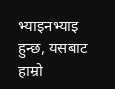भ्याइनभ्याइ हुन्छ, यसबाट हाम्रो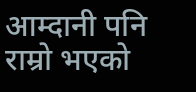आम्दानी पनि राम्रो भएको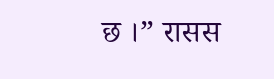छ ।” रासस